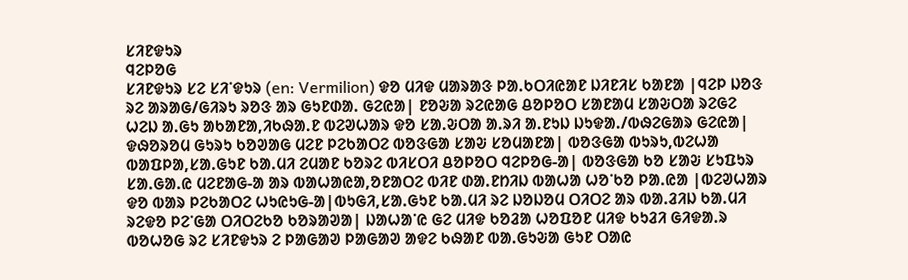ᱥᱤᱱᱫᱩᱨ
ᱧᱮᱞᱚᱜ
ᱥᱤᱱᱫᱩᱨ ᱥᱮ ᱥᱤᱸᱫᱩᱨ (en: Vermilion) ᱫᱚ ᱢᱤᱫ ᱢᱟᱨᱟᱝ ᱞᱟ.ᱠᱛᱤᱭᱟᱱ ᱡᱤᱱᱤᱥ ᱠᱟᱱᱟ |ᱧᱮᱞ ᱡᱚᱝ ᱨᱮ ᱟᱨᱟᱜ/ᱜᱤᱨᱩ ᱨᱚᱝ ᱟᱨ ᱜᱩᱱᱰᱟ. ᱜᱮᱭᱟ| ᱱᱚᱶᱟ ᱨᱮᱭᱟᱜ ᱪᱚᱞᱚᱛ ᱥᱟᱱᱟᱢ ᱥᱟᱶᱛᱟ ᱨᱮᱜᱮ ᱦᱮᱡ ᱟ.ᱜᱩ ᱟᱠᱟᱱᱟ,ᱤᱠᱷᱟ.ᱱ ᱵᱮᱣᱦᱟᱨ ᱫᱚ ᱥᱟ.ᱶᱛᱟ ᱟ.ᱨᱤ ᱟ.ᱱᱩᱡ ᱡᱩᱫᱟ./ᱵᱷᱮᱜᱟᱨ ᱜᱮᱭᱟ| ᱫᱷᱚᱨᱚᱢ ᱜᱩᱨᱩ ᱠᱚᱣᱟᱜ ᱢᱮᱱ ᱞᱮᱠᱟᱛᱮ ᱵᱚᱝᱜᱟ ᱥᱟᱶ ᱥᱚᱢᱟᱱᱟ| ᱵᱚᱝᱜᱟ ᱵᱩᱨᱩ,ᱵᱮᱦᱟ ᱵᱟᱯᱞᱟ,ᱥᱟ.ᱜᱩᱱ ᱠᱟ.ᱢᱤ ᱮᱢᱟᱱ ᱠᱚᱨᱮ ᱵᱤᱥᱛᱤ ᱪᱚᱞᱚᱛ ᱧᱮᱞᱚᱜ-ᱟ| ᱵᱚᱝᱜᱟ ᱠᱚ ᱥᱟᱶ ᱥᱩᱯᱩᱨ ᱥᱟ.ᱜᱟ.ᱭ ᱢᱮᱱᱟᱜ-ᱟ ᱟᱨ ᱵᱟᱦᱟᱭᱟ,ᱚᱱᱟᱛᱮ ᱵᱤᱱ ᱰᱟ.ᱱᱴᱤᱡ ᱵᱟᱦᱟ ᱦᱚᱸᱠᱚ ᱞᱟ.ᱭᱟ |ᱵᱮᱣᱦᱟᱨ ᱫᱚ ᱵᱟᱨ ᱞᱮᱠᱟᱛᱮ ᱦᱩᱭᱩᱜ-ᱟ|ᱵᱩᱜᱤ,ᱥᱟ.ᱜᱩᱱ ᱠᱟ.ᱢᱤ ᱨᱮ ᱡᱚᱡᱚᱢ ᱛᱤᱛᱮ ᱟᱨ ᱵᱟ.ᱲᱤᱡ ᱠᱟ.ᱢᱤ ᱨᱮᱫᱚ ᱞᱮᱸᱜᱟ ᱛᱤᱛᱮᱠᱚ ᱠᱚᱨᱟᱣᱟ| ᱡᱟᱦᱟᱸᱭ ᱜᱮ ᱢᱤᱫ ᱠᱚᱲᱟ ᱦᱚᱯᱚᱱ ᱢᱤᱫ ᱠᱩᱲᱤ ᱜᱤᱫᱟ.ᱨ ᱵᱚᱦᱚᱜ ᱨᱮ ᱥᱤᱱᱫᱩᱨ ᱮ ᱞᱟᱜᱟᱣ ᱞᱟᱜᱟᱣ ᱟᱫᱮ ᱠᱷᱟᱱ ᱵᱟ.ᱜᱩᱶᱟ ᱜᱩᱱ ᱛᱟᱭ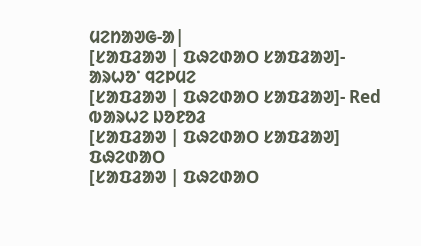ᱢᱮᱴᱟᱣᱜ-ᱟ|
[ᱥᱟᱯᱲᱟᱣ | ᱯᱷᱮᱰᱟᱛ ᱥᱟᱯᱲᱟᱣ]-
ᱟᱨᱦᱚᱸ ᱧᱮᱞᱢᱮ
[ᱥᱟᱯᱲᱟᱣ | ᱯᱷᱮᱰᱟᱛ ᱥᱟᱯᱲᱟᱣ]- Red
ᱵᱟᱨᱦᱮ ᱡᱚᱱᱚᱲ
[ᱥᱟᱯᱲᱟᱣ | ᱯᱷᱮᱰᱟᱛ ᱥᱟᱯᱲᱟᱣ]
ᱯᱷᱮᱰᱟᱛ
[ᱥᱟᱯᱲᱟᱣ | ᱯᱷᱮᱰᱟᱛ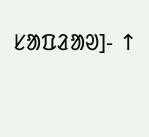ᱥᱟᱯᱲᱟᱣ]- ↑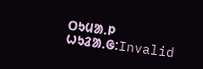ᱛᱩᱢᱟᱹᱞ ᱦᱩᱲᱟᱹᱜ:Invalid